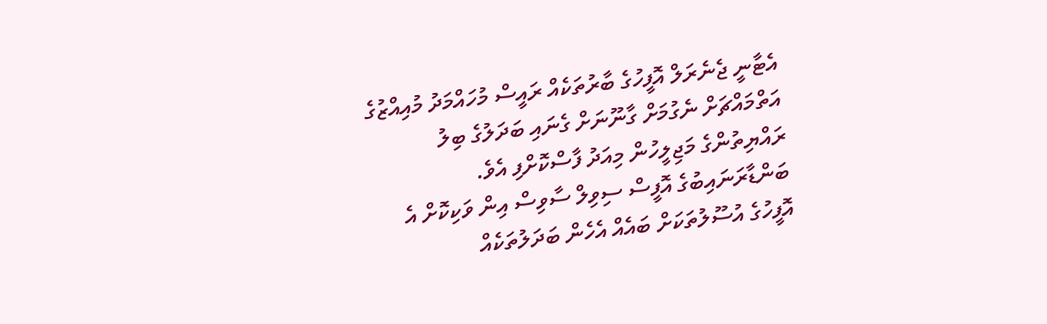އެޓާނީ ޖެނެރަލް އޮފީހުގެ ބާރުތަކެއް ރައީސް މުހައްމަދު މުއިއްޒުގެ އަތްމައްޗަށް ނެގުމަށް ގާނޫނަށް ގެނައި ބަދަލުގެ ބިލު ރައްޔިތުންގެ މަޖިލީހުން މިއަދު ފާސްކޮށްފި އެވެ.
ބަންޑާރަނައިބުގެ އޮފީސް ސިވިލް ސާވިސް އިން ވަކިކޮށް އެ އޮފީހުގެ އުސޫލުތަކަށް ބައެއް އެހެން ބަދަލުތަކެއް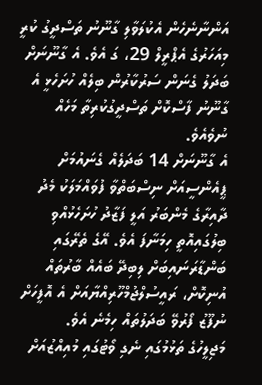އަންނާނެހެން އެކުލަވާލި ގާނޫނު ތަސްދީގު ކުރީ މިއަހަރުގެ އެޕްރީލް 29، ގަ އެވެ. އެ ގާނޫނަށް ބަދަލު ގެނަން ސަރުކާރުން ބިލެއް ހުށަހެޅީ އެ ގާނޫނު ފާސްކޮށް ތަސްދީގުކުރިތާ މަހެއް ނުވެއެވެ.
އެ ގާނޫނަށް 14 ބަދަލެއް ގެނައުމަށް ޕީއެންސީއަށް ނިސްބަތްވާ ފުވައްމަލަކު މެދު ދާއިރާގެ މެންބަރު އަލީ ފަޒާދު ހުށަހެޅުއްވި ބިލުގައިއޮތީ ހިމަނާފަ އެވެ. އޭގެ ތެރޭގައި ބަންޑާރަނައިބަށް ލިބިދޭ ބައެއް ބާރުތައް އުނިކޮށް، ރައީސުލްޖުމްހޫރިއްޔާއަށް އެ އޮފީހަށް ނުފޫޒު ފޯރުވޭ ބަދަލުތައް ހިމެނެ އެވެ.
މަޖިލީހުގެ ތަޅުމުގައި ނެގި ވޯޓުގައި މުއިއްޒުއަށް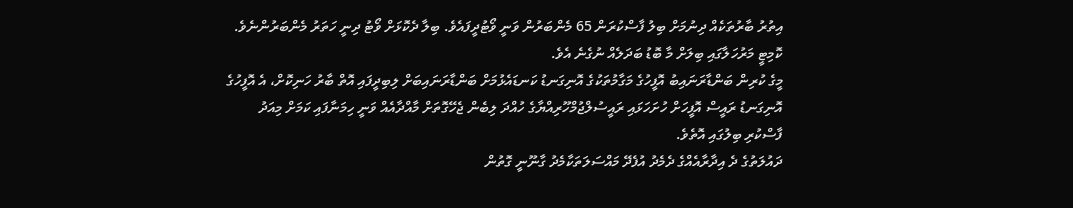އިތުރު ބާރުތަކެއް ދިނުމަށް ބިލު ފާސްކުރަން 65 މެންބަރުން ވަނީ ވޯޓުދީފައެވެ. ބިލާ ދެކޮޅަށް ވޯޓު ދިނީ ހަތަރު މެންބަރުންނެވެ. ކޮމިޓީ މަރުހަލާގައި ބިލަށް މާ ބޮޑު ބަދަލެއް ނުގެނެ އެވެ.
މީގެ ކުރިން ބަންޑާރަނައިބު އޮފީހުގެ މަގާމުތަކުގެ އޮނިގަނޑު ކަނޑައެޅުމަށް ބަންޑާރަނައިބަށް ލިބިދީފައި އޮތް ބާރު ހަނިކޮށް، އެ އޮފީހުގެ އޮނިގަނޑު ރައީސް އޮފީހަށް ހުށަހަޅައި ރައީސުލްޖުމްހޫރިއްޔާގެ ހުއްދަ ލިބެން ޖެހޭގޮތަށް މާއްދާއެއް ވަނީ ހިމަނާފައި ކަމަށް މިއަދު ފާސްކުރި ބިލުގައި އޮތެވެ.
ދައުލަތުގެ ދެ އިދާރާއެއްގެ ދެމެދު އުފެދޭ މައްސަލަތަކާމެދު ގާނޫނީ ގޮތުން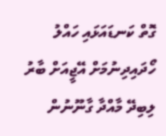ގޮތް ކަނޑައަޅައި ހައްލު ހޯދައިދިނުމަށް އޭޖީއަށް ބާރު ލިބިދޭ މާއްދާ ގާނޫނުން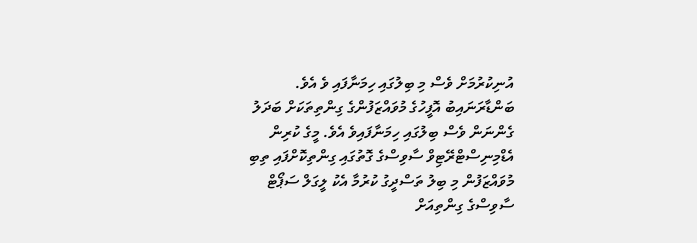އުނިކުރުމަށް ވެސް މި ބިލުގައި ހިމަނާފައި ވެ އެވެ.
ބަންޑާރަނައިބު އޮފީހުގެ މުވައްޒަފުންގެ ގިންތިތަކަށް ބަދަލު ގެންނަން ވެސް ބިލުގައި ހިމަނާފައިވެ އެވެ. މީގެ ކުރިން އެޑްމިނިސްޓްރޭޓިވް ސާވިސްގެ ގޮތުގައި ގިންތިކޮށްފައި ތިބި މުވައްޒަފުން މި ބިލު ތަސްދީގު ކުރުމާ އެކު ލީގަލް ސަޕޯޓް ސާވިސްގެ ގިންތިއަށް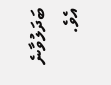ބަދަލުވާނެ އެވެ.